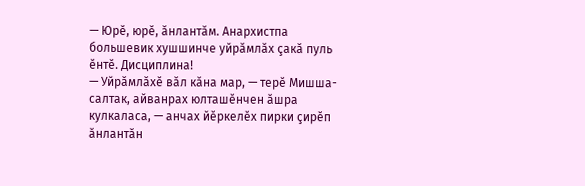— Юрĕ, юрĕ, ăнлантăм. Анархистпа большевик хушшинче уйрăмлăх çакă пуль ĕнтĕ. Дисциплина!
— Уйрăмлăхĕ вăл кăна мар, — терĕ Мишша-салтак, айванрах юлташĕнчен ăшра кулкаласа, — анчах йĕркелĕх пирки çирĕп ăнлантăн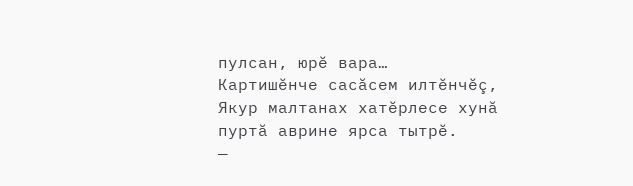пулсан, юрĕ вара…
Картишĕнче сасăсем илтĕнчĕç, Якур малтанах хатĕрлесе хунă пуртă аврине ярса тытрĕ.
—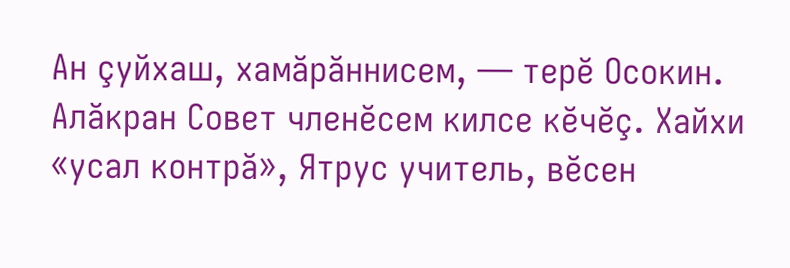Ан çуйхаш, хамăрăннисем, — терĕ Осокин.
Алăкран Совет членĕсем килсе кĕчĕç. Хайхи «усал контрă», Ятрус учитель, вĕсен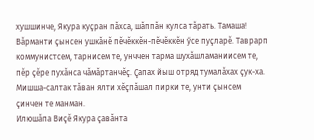хушшинче, Якура куçран пăхса, шăппăн кулса тăрать. Тамаша!
Вăрманти çынсен ушкăнĕ пĕчĕккĕн-пĕчĕккĕн ӳсе пуçларĕ. Таврарп коммунистсем, тарнисем те, унччен тарма шухăшламаниисем те, пĕр çĕре пухăнса чăмăртанчĕç. Çапах йыш отряд тумалăхах çук-ха. Мишша-салтак тăван ялти хĕçпăшал пирки те, унти çынсем çинчен те манман.
Илюшăпа Виçĕ Якура çавăнта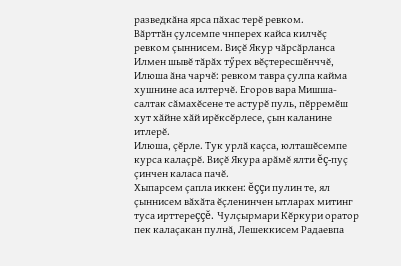разведкăна ярса пăхас терĕ ревком.
Вăрттăн çулсемпе чнперех кайса килчĕç ревком çыннисем. Виçĕ Якур чăрсăрланса Илмен шывĕ тăрăх тӳрех вĕçтересшĕнччĕ, Илюша ăна чарчĕ: ревком тавра çулпа кайма хушнине аса илтерчĕ. Егоров вара Мишша-салтак сăмахĕсене те астурĕ пуль, пĕрремĕш хут хăйне хăй ирĕксĕрлесе, çын каланине итлерĕ.
Илюша, çĕрле. Тук урлă каçса, юлташĕсемпе курса калаçрĕ. Виçĕ Якура арăмĕ ялти ĕç-пуç çинчен каласа пачĕ.
Хыпарсем çапла иккен: ĕççи пулин те, ял çыннисем вăхăта ĕçленинчен ытларах митинг туса ирттереççĕ. Чулçырмари Кĕркури оратор пек калаçакан пулнă, Лешеккисем Радаевпа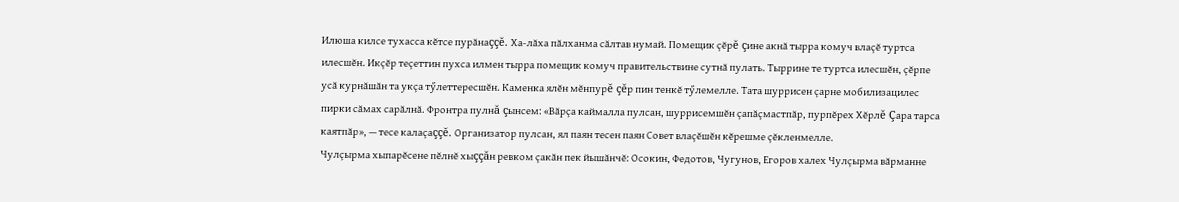Илюша килсе тухасса кĕтсе пурăнаççĕ. Ха-лăха пăлханма сăлтав нумай. Помещик çĕрĕ çине акнă тырра комуч влаçĕ туртса илесшĕн. Икçĕр теçеттин пухса илмен тырра помещик комуч правительствине сутнă пулать. Тыррине те туртса илесшĕн, çĕрпе усă курнăшăн та укçа тӳлеттересшĕн. Каменка ялĕн мĕнпурĕ çĕр пин тенкĕ тӳлемелле. Тата шуррисен çарне мобилизацилес пирки сăмах сарăлнă. Фронтра пулнă çынсем: «Вăрçа каймалла пулсан, шуррисемшĕн çапăçмастпăр, пурпĕрех Хĕрлĕ Çара тарса каятпăр», — тесе калаçаççĕ. Организатор пулсан, ял паян тесен паян Совет влаçĕшĕн кĕрешме çĕкленмелле.
Чулçырма хыпарĕсене пĕлнĕ хыççăн ревком çакăн пек йышăнчĕ: Осокин, Федотов, Чугунов, Егоров халех Чулçырма вăрманне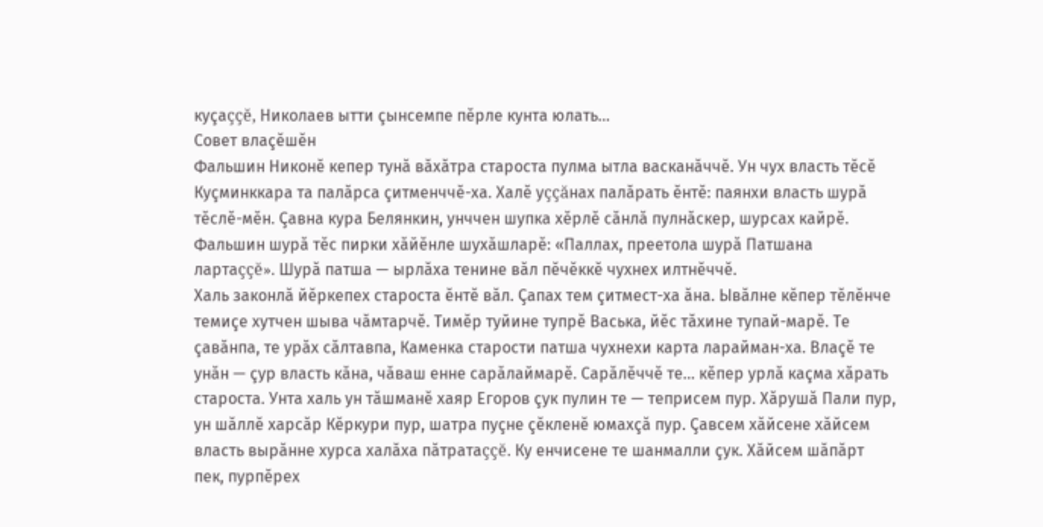куçаççĕ, Николаев ытти çынсемпе пĕрле кунта юлать…
Совет влаçĕшĕн
Фальшин Никонĕ кепер тунă вăхăтра староста пулма ытла васканăччĕ. Ун чух власть тĕсĕ Куçминккара та палăрса çитменччĕ-ха. Халĕ уççăнах палăрать ĕнтĕ: паянхи власть шурă тĕслĕ-мĕн. Çавна кура Белянкин, унччен шупка хĕрлĕ сăнлă пулнăскер, шурсах кайрĕ. Фальшин шурă тĕс пирки хăйĕнле шухăшларĕ: «Паллах, преетола шурă Патшана лартаççĕ». Шурă патша — ырлăха тенине вăл пĕчĕккĕ чухнех илтнĕччĕ.
Халь законлă йĕркепех староста ĕнтĕ вăл. Çапах тем çитмест-ха ăна. Ывăлне кĕпер тĕлĕнче темиçе хутчен шыва чăмтарчĕ. Тимĕр туйине тупрĕ Васька, йĕс тăхине тупай-марĕ. Те çавăнпа, те урăх сăлтавпа, Каменка старости патша чухнехи карта ларайман-ха. Влаçĕ те унăн — çур власть кăна, чăваш енне сарăлаймарĕ. Сарăлĕччĕ те… кĕпер урлă каçма хăрать староста. Унта халь ун тăшманĕ хаяр Егоров çук пулин те — теприсем пур. Хăрушă Пали пур, ун шăллĕ харсăр Кĕркури пур, шатра пуçне çĕкленĕ юмахçă пур. Çавсем хăйсене хăйсем власть вырăнне хурса халăха пăтратаççĕ. Ку енчисене те шанмалли çук. Хăйсем шăпăрт пек, пурпĕрех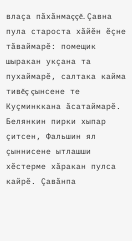влаçа пăхăнмаççĕ. Çавна пула староста хăйĕн ĕçне тăваймарĕ: помещик шыракан укçана та пухаймарĕ, салтака кайма тивĕç çынсене те Куçминккана ăсатаймарĕ. Белянкин пирки хыпар çитсен, Фальшин ял çыннисене ытлашши хĕстерме хăракан пулса кайрĕ. Çавăнпа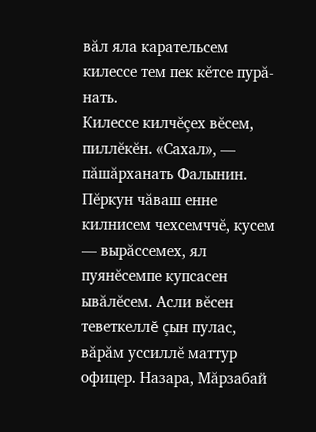вăл яла карательсем килессе тем пек кĕтсе пурă-нать.
Килессе килчĕçех вĕсем, пиллĕкĕн. «Сахал», — пăшăрханать Фалынин. Пĕркун чăваш енне килнисем чехсемччĕ, кусем — вырăссемех, ял пуянĕсемпе купсасен ывăлĕсем. Асли вĕсен теветкеллĕ çын пулас, вăрăм уссиллĕ маттур офицер. Назара, Мăрзабай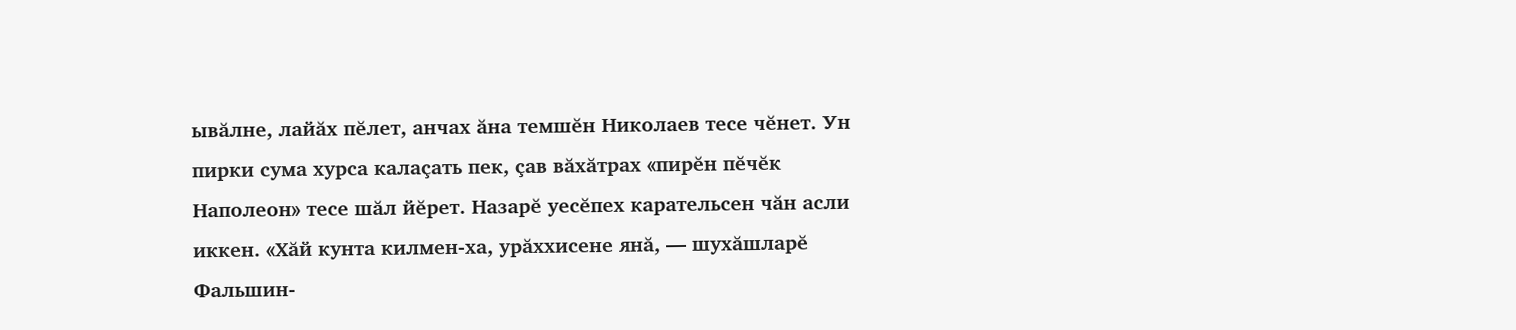ывăлне, лайăх пĕлет, анчах ăна темшĕн Николаев тесе чĕнет. Ун пирки сума хурса калаçать пек, çав вăхăтрах «пирĕн пĕчĕк Наполеон» тесе шăл йĕрет. Назарĕ уесĕпех карательсен чăн асли иккен. «Хăй кунта килмен-ха, урăххисене янă, — шухăшларĕ Фальшин-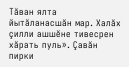Тăван ялта йытăланасшăн мар. Халăх çилли ашшĕне тивесрен хăрать пуль». Çавăн пирки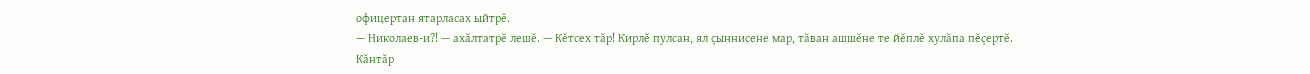офицертан ятарласах ыйтрĕ.
— Николаев-и?! — ахăлтатрĕ лешĕ. — Кĕтсех тăр! Кирлĕ пулсан, ял çыннисене мар, тăван ашшĕне те йĕплĕ хулăпа пĕçертĕ. Кăнтăр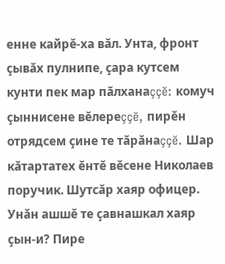енне кайрĕ-ха вăл. Унта, фронт çывăх пулнипе, çара кутсем кунти пек мар пăлханаççĕ: комуч çыннисене вĕлереççĕ, пирĕн отрядсем çине те тăрăнаççĕ. Шар кăтартатех ĕнтĕ вĕсене Николаев поручик. Шутсăр хаяр офицер. Унăн ашшĕ те çавнашкал хаяр çын-и? Пире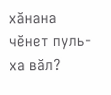хăнана чĕнет пуль-ха вăл?